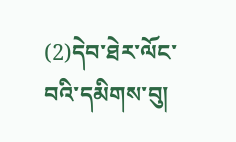(2)དེབ་ཐེར་ལོང་བའི་དམིགས་བུ།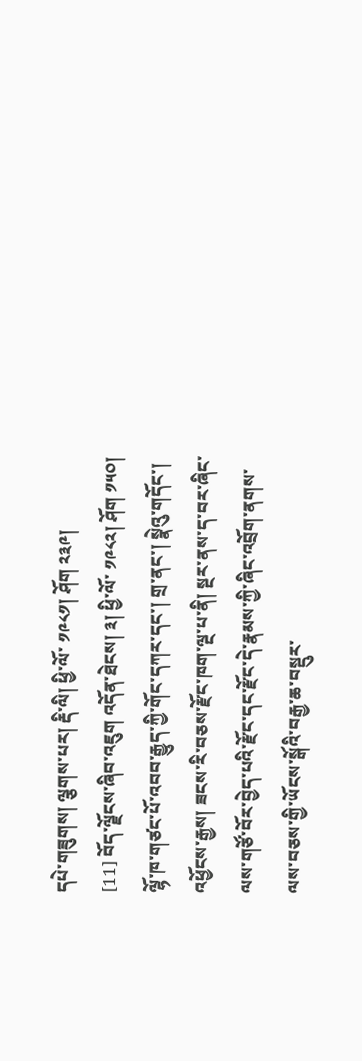དཔེ་གཟུགས། ལྕགས་པར། རྡི་ལི། ཕྱི་ལོ་ ༡༩༨༡། ཤོག ༢༣༩།
[11] བོད་ལྗོངས་ཞིབ་འཇུག འདོན་ཐེངས། ༣། ཕྱི་ལོ་ ༡༩༨༢། ཤོག ༡༥༠། ལྷོ་ཁ་གཙང་པོ་འབབ་རྒྱུད་ཀྱི་གོང་དཀར་དང་། གྲ་ནང་། སྣེའུ་གདོང་། འཕྱོངས་རྒྱས། ཟངས་རི་བཅས་རྫོང་ཁག་ལྔ་པ་ནི། སྔར་ནས་ད་བར་ཞིང་ལས་གཙོ་བོར་བྱེད་པའི་རྫོང་དང་རྫོང་དེ་རྣམས་ཀྱི་ཞིང་འབྲོག་ནགས་ལས་བཅས་གྱི་ཡོངས་སྒོའི་བརྒྱ་ཆ་བསྡུར་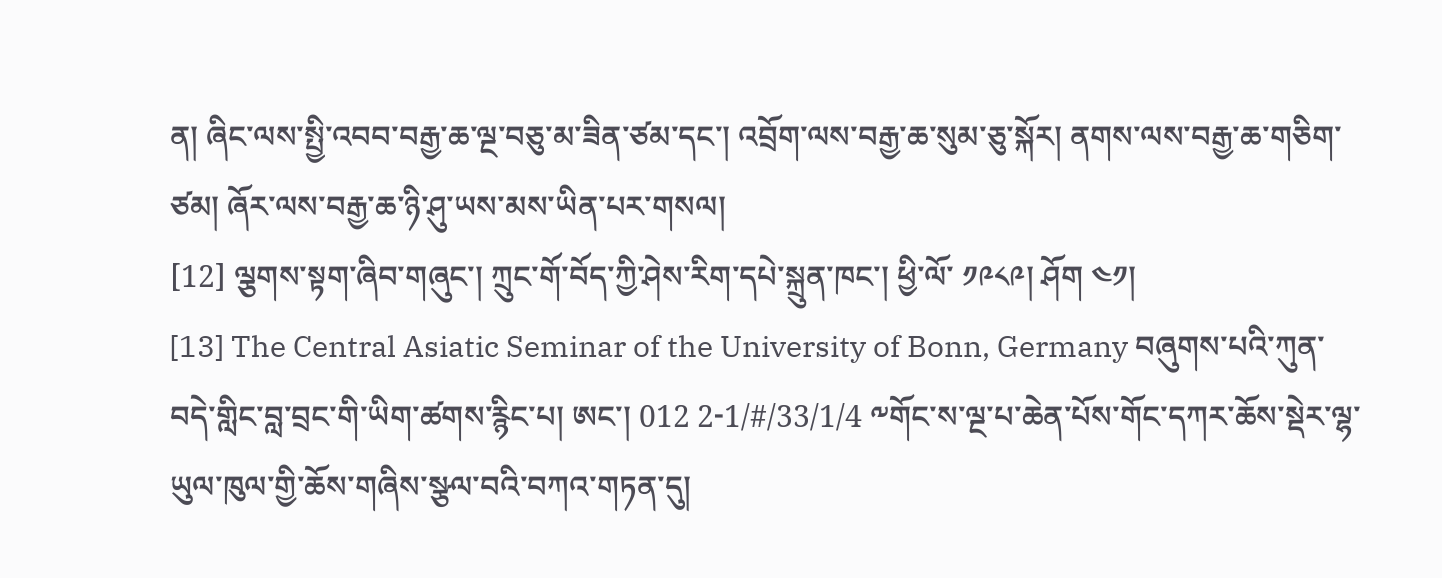ན། ཞིང་ལས་སྤྱི་འབབ་བརྒྱ་ཆ་ལྔ་བཅུ་མ་ཟིན་ཙམ་དང་། འབྲོག་ལས་བརྒྱ་ཆ་སུམ་ཅུ་སྐོར། ནགས་ལས་བརྒྱ་ཆ་གཅིག་ཙམ། ཞོར་ལས་བརྒྱ་ཆ་ཉི་ཤུ་ཡས་མས་ཡིན་པར་གསལ།
[12] ལྕགས་སྟག་ཞིབ་གཞུང་། ཀྲུང་གོ་བོད་ཀྱི་ཤེས་རིག་དཔེ་སྐྲུན་ཁང་། ཕྱི་ལོ་ ༡༩༨༩། ཤོག ༤༡།
[13] The Central Asiatic Seminar of the University of Bonn, Germany བཞུགས་པའི་ཀུན་བདེ་གླིང་བླ་བྲང་གི་ཡིག་ཚགས་རྙིང་པ། ཨང་། 012 2-1/#/33/1/4 ༸གོང་ས་ལྔ་པ་ཆེན་པོས་གོང་དཀར་ཆོས་སྡེར་ལྷ་ཡུལ་ཁུལ་གྱི་ཆོས་གཞིས་སྩལ་བའི་བཀའ་གཏན་དུ།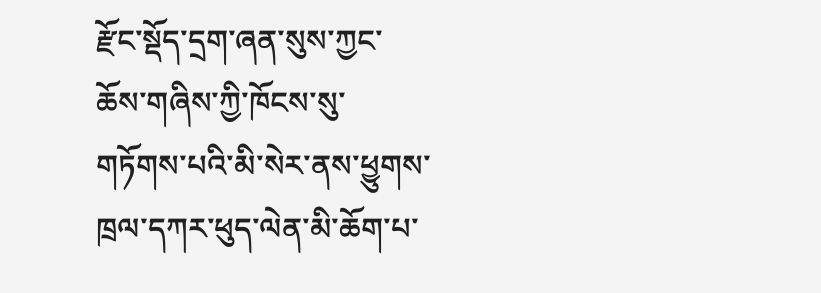རྫོང་སྡོད་དྲག་ཞན་སུས་ཀྱང་ཆོས་གཞིས་ཀྱི་ཁོངས་སུ་གཏོགས་པའི་མི་སེར་ནས་ཕྱུགས་ཁྲལ་དཀར་ཕུད་ལེན་མི་ཆོག་པ་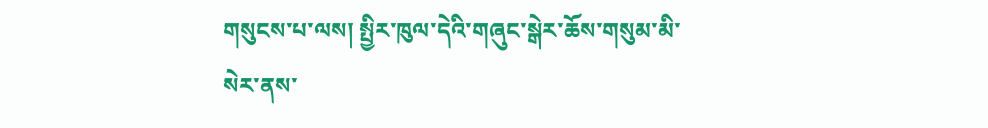གསུངས་པ་ལས། སྤྱིར་ཁུལ་དེའི་གཞུང་སྒེར་ཆོས་གསུམ་མི་སེར་ནས་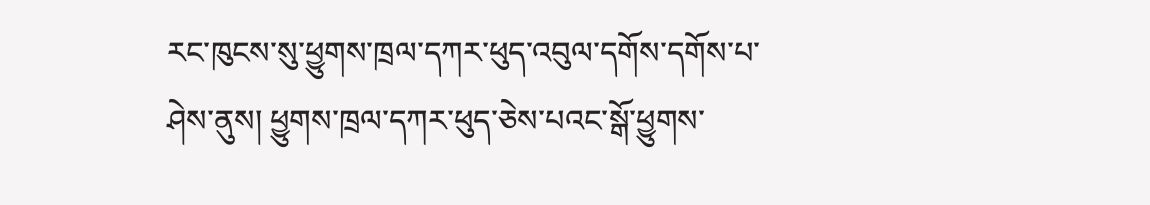རང་ཁུངས་སུ་ཕྱུགས་ཁྲལ་དཀར་ཕུད་འབུལ་དགོས་དགོས་པ་ཤེས་ནུས། ཕྱུགས་ཁྲལ་དཀར་ཕུད་ཅེས་པའང་སྒོ་ཕྱུགས་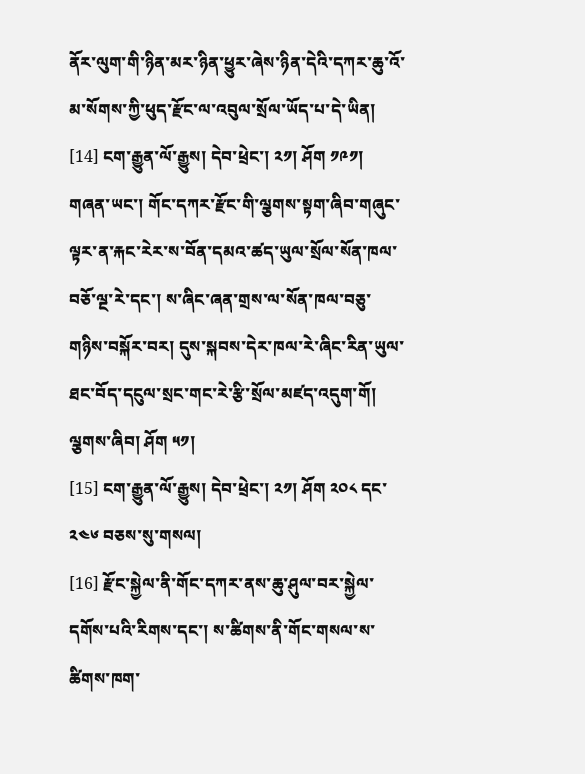ནོར་ལུག་གི་ཉིན་མར་ཉིན་ཕྱུར་ཞེས་ཉིན་དེའི་དཀར་ཆུ་འོ་མ་སོགས་ཀྱི་ཕུད་རྫོང་ལ་འབུལ་སྲོལ་ཡོད་པ་དེ་ཡིན།
[14] ངག་རྒྱུན་ལོ་རྒྱུས། དེབ་ཕྲེང་། ༢༡། ཤོག ༡༩༡། གཞན་ཡང་། གོང་དཀར་རྫོང་གི་ལྕགས་སྟག་ཞིབ་གཞུང་ལྟར་ན་རྐང་རེར་ས་བོན་དམའ་ཚད་ཡུལ་སྲོལ་སོན་ཁལ་བཅོ་ལྔ་རེ་དང་། ས་ཞིང་ཞན་གྲས་ལ་སོན་ཁལ་བཅུ་གཉིས་བསྐོར་བར། དུས་སྐབས་དེར་ཁལ་རེ་ཞིང་རིན་ཡུལ་ཐང་བོད་དངུལ་སྲང་གང་རེ་རྩི་སྲོལ་མཛད་འདུག་གོ། ལྕགས་ཞིབ། ཤོག ༥༡།
[15] ངག་རྒྱུན་ལོ་རྒྱུས། དེབ་ཕྲེང་། ༢༡། ཤོག ༢༠༨ དང་ ༢༤༦ བཅས་སུ་གསལ།
[16] རྫོང་སྐྱེལ་ནི་གོང་དཀར་ནས་ཆུ་ཤུལ་བར་སྐྱེལ་དགོས་པའི་རིགས་དང་། ས་ཚིགས་ནི་གོང་གསལ་ས་ཚིགས་ཁག་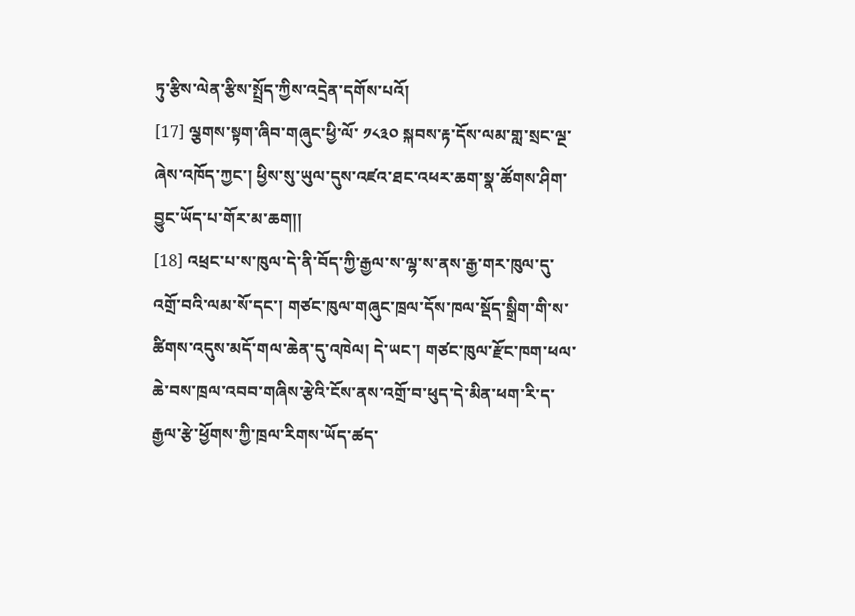ཏུ་རྩིས་ལེན་རྩིས་སྤྲོད་ཀྱིས་འདྲེན་དགོས་པའོ།
[17] ལྕགས་སྟག་ཞིབ་གཞུང་ཕྱི་ལོ་ ༡༨༣༠ སྐབས་རྟ་དོས་ལམ་གླ་སྲང་ལྔ་ཞེས་འཁོད་ཀྱང་། ཕྱིས་སུ་ཡུལ་དུས་འཛའ་ཐང་འཕར་ཆག་སྣ་ཚོགས་ཤིག་བྱུང་ཡོད་པ་གོར་མ་ཆག།།
[18] འཕྲང་པ་ས་ཁུལ་དེ་ནི་བོད་ཀྱི་རྒྱལ་ས་ལྷ་ས་ནས་རྒྱ་གར་ཁུལ་དུ་འགྲོ་བའི་ལམ་སོ་དང་། གཙང་ཁུལ་གཞུང་ཁྲལ་དོས་ཁལ་སྡོད་སྒྲིག་གི་ས་ཚིགས་འདུས་མདོ་གལ་ཆེན་དུ་འཁེལ། དེ་ཡང་། གཙང་ཁུལ་རྫོང་ཁག་ཕལ་ཆེ་བས་ཁྲལ་འབབ་གཞིས་རྩེའི་ངོས་ནས་འགྲོ་བ་ཕུད་དེ་མིན་ཕག་རི་ད་རྒྱལ་རྩེ་ཕྱོགས་ཀྱི་ཁྲལ་རིགས་ཡོད་ཚད་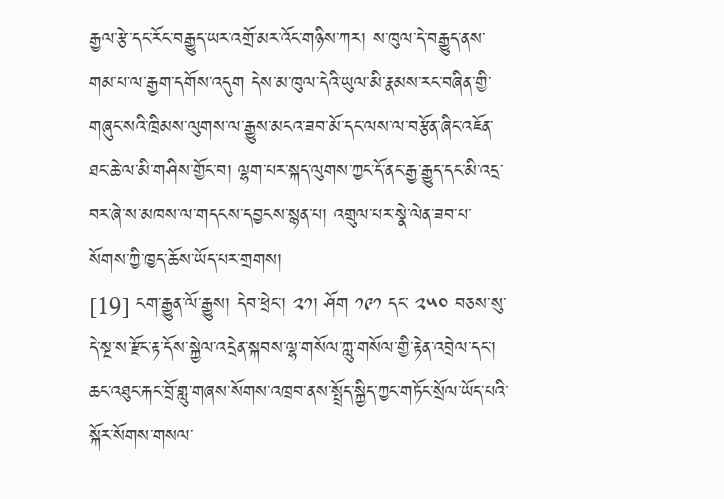རྒྱལ་རྩེ་དང་རོང་བརྒྱུད་ཡར་འགྲོ་མར་འོང་གཉིས་ཀར། ས་ཁུལ་དེ་བརྒྱུད་ནས་གམ་པ་ལ་རྒྱག་དགོས་འདུག དེས་མ་ཁུལ་དེའི་ཡུལ་མི་རྣམས་རང་བཞིན་གྱི་གཞུང་སའི་ཁྲིམས་ལུགས་ལ་རྒྱུས་མངའ་ཟབ་མོ་དང་ལས་ལ་བརྩོན་ཞིང་འཇོན་ཐང་ཆེ་ལ་མི་གཤིས་གྱོང་བ། ལྷག་པར་སྐད་ལུགས་ཀྱང་དོ་ནང་རྒྱ་རྒྱུད་དང་མི་འདྲ་བར་ཞེ་ས་མཁས་ལ་གདངས་དབྱངས་སྙན་པ། འགྲུལ་པར་སྣེ་ལེན་ཟབ་པ་སོགས་ཀྱི་ཁྱད་ཆོས་ཡོད་པར་གྲགས།
[19] ངག་རྒྱུན་ལོ་རྒྱུས། དེབ་ཕྲེང་། ༢༡། ཤོག ༡༩༡ དང་ ༢༥༠ བཅས་སུ་དེ་སྔ་ས་རྫོང་རྟ་དོས་སྐྱེལ་འདྲེན་སྐབས་ལྷ་གསོལ་ཀླུ་གསོལ་གྱི་རྟེན་འབྲེལ་དང་། ཆང་འཐུང་རྐང་བྲོ་གླུ་གཞས་སོགས་འཁྲབ་ནས་སྤྲོད་སྐྱིད་ཀྱང་གཏོང་སྲོལ་ཡོད་པའི་སྐོར་སོགས་གསལ་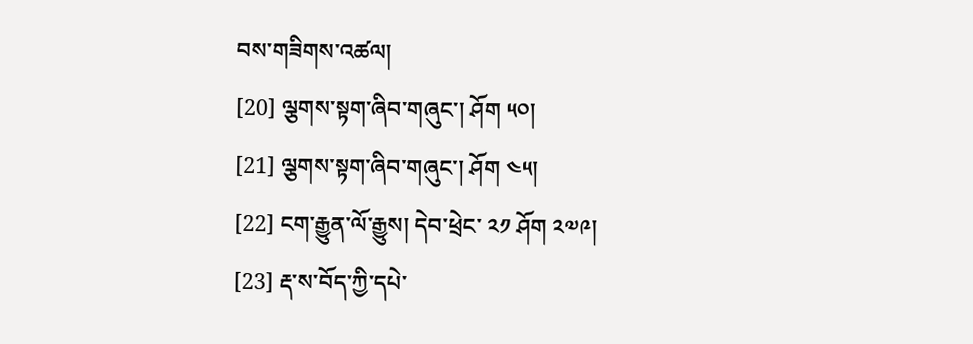བས་གཟིགས་འཚལ།
[20] ལྕགས་སྟག་ཞིབ་གཞུང་། ཤོག ༥༠།
[21] ལྕགས་སྟག་ཞིབ་གཞུང་། ཤོག ༤༥།
[22] ངག་རྒྱུན་ལོ་རྒྱུས། དེབ་ཕྲེང་ ༢༡ ཤོག ༢༧༩།
[23] རྡ་ས་བོད་ཀྱི་དཔེ་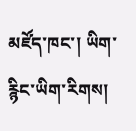མཛོད་ཁང་། ཡིག་རྙིང་ཡིག་རིགས།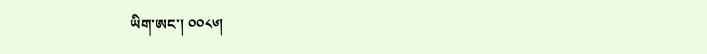ཡིག་ཨང་། ༠༠༨༦།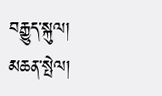བརྒྱུད་སྐུལ།
མཆན་སྤེལ།